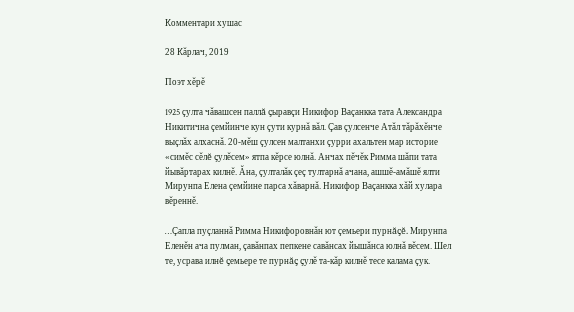Комментари хушас

28 Кăрлач, 2019

Поэт хĕрĕ

1925 çулта чăвашсен паллă çыравçи Никифор Ваçанкка тата Александра Никитична çемйинче кун çути курнă вăл. Çав çулсенче Атăл тăрăхĕнче выçлăх алхаснă. 20-мĕш çулсен малтанхи çурри ахальтен мар историе «симĕс сĕлĕ çулĕсем» ятпа кĕрсе юлнă. Анчах пĕчĕк Римма шăпи тата йывăртарах килнĕ. Ăна, çулталăк çеç тултарнă ачана, ашшĕ-амăшĕ ялти Мирунпа Елена çемйине парса хăварнă. Никифор Ваçанкка хăй хулара вĕреннĕ.

…Çапла пуçланнă Римма Никифоровнăн ют çемьери пурнăçĕ. Мирунпа Еленĕн ача пулман, çавăнпах пепкене савăнсах йышăнса юлнă вĕсем. Шел те, усрава илнĕ çемьере те пурнăç çулĕ та-кăр килнĕ тесе калама çук.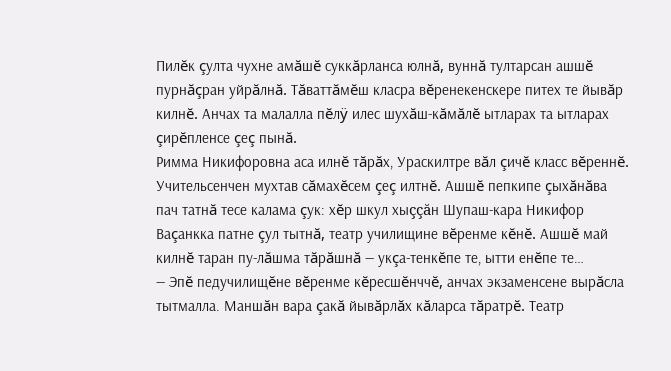Пилĕк çулта чухне амăшĕ суккăрланса юлнă, вуннă тултарсан ашшĕ пурнăçран уйрăлнă. Тăваттăмĕш класра вĕренекенскере питех те йывăр килнĕ. Анчах та малалла пĕлÿ илес шухăш-кăмăлĕ ытларах та ытларах çирĕпленсе çеç пынă.
Римма Никифоровна аса илнĕ тăрăх, Ураскилтре вăл çичĕ класс вĕреннĕ. Учительсенчен мухтав сăмахĕсем çеç илтнĕ. Ашшĕ пепкипе çыхăнăва пач татнă тесе калама çук: хĕр шкул хыççăн Шупаш-кара Никифор Ваçанкка патне çул тытнă, театр училищине вĕренме кĕнĕ. Ашшĕ май килнĕ таран пу-лăшма тăрăшнă — укçа-тенкĕпе те, ытти енĕпе те…
— Эпĕ педучилищĕне вĕренме кĕресшĕнччĕ, анчах экзаменсене вырăсла тытмалла. Маншăн вара çакă йывăрлăх кăларса тăратрĕ. Театр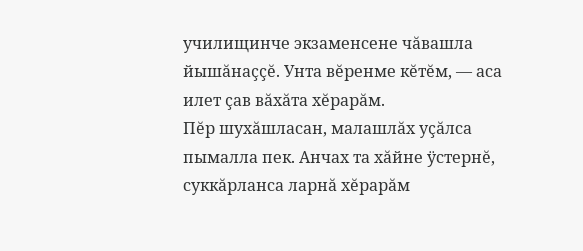училищинче экзаменсене чăвашла йышăнаççĕ. Унта вĕренме кĕтĕм, — аса илет çав вăхăта хĕрарăм.
Пĕр шухăшласан, малашлăх уçăлса пымалла пек. Анчах та хăйне ÿстернĕ, суккăрланса ларнă хĕрарăм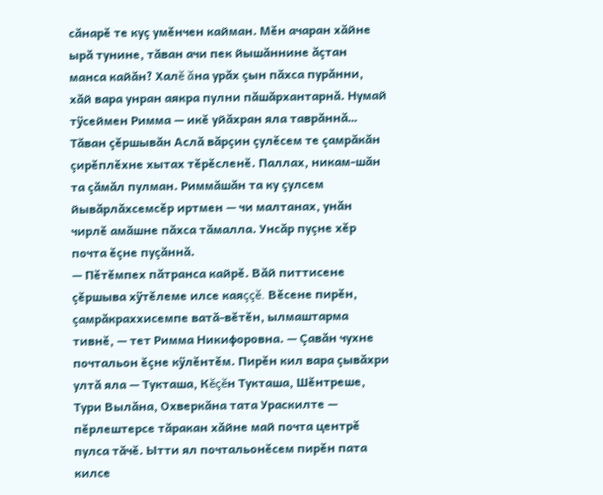сăнарĕ те куç умĕнчен кайман. Мĕн ачаран хăйне ырă тунине, тăван ачи пек йышăннине ăçтан манса кайăн? Халĕ ăна урăх çын пăхса пурăнни, хăй вара унран аякра пулни пăшăрхантарнă. Нумай тÿсеймен Римма — икĕ уйăхран яла таврăннă…
Тăван çĕршывăн Аслă вăрçин çулĕсем те çамрăкăн çирĕплĕхне хытах тĕрĕсленĕ. Паллах, никам-шăн та çăмăл пулман. Риммăшăн та ку çулсем йывăрлăхсемсĕр иртмен — чи малтанах, унăн чирлĕ амăшне пăхса тăмалла. Унсăр пуçне хĕр почта ĕçне пуçăннă.
— Пĕтĕмпех пăтранса кайрĕ. Вăй питтисене çĕршыва хÿтĕлеме илсе каяççĕ. Вĕсене пирĕн, çамрăкраххисемпе ватă-вĕтĕн, ылмаштарма тивнĕ, — тет Римма Никифоровна. — Çавăн чухне почтальон ĕçне кÿлĕнтĕм. Пирĕн кил вара çывăхри ултă яла — Тукташа, Кĕçĕн Тукташа, Шĕнтреше, Тури Вылăна, Охверкăна тата Ураскилте — пĕрлештерсе тăракан хăйне май почта центрĕ пулса тăчĕ. Ытти ял почтальонĕсем пирĕн пата килсе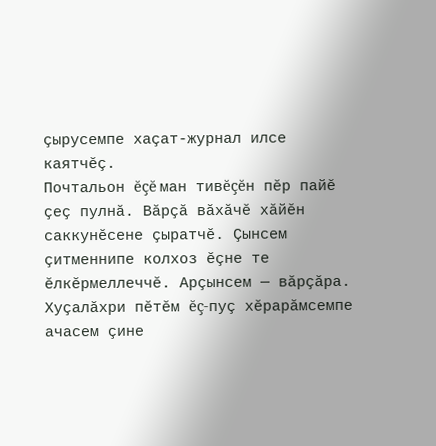çырусемпе хаçат-журнал илсе каятчĕç.
Почтальон ĕçĕ ман тивĕçĕн пĕр пайĕ çеç пулнă. Вăрçă вăхăчĕ хăйĕн саккунĕсене çыратчĕ. Çынсем çитменнипе колхоз ĕçне те ĕлкĕрмеллеччĕ. Арçынсем — вăрçăра. Хуçалăхри пĕтĕм ĕç-пуç хĕрарăмсемпе ачасем çине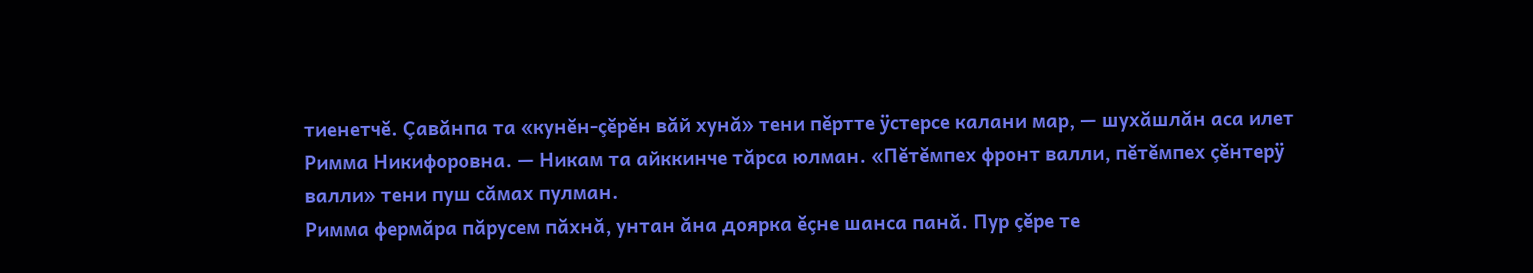тиенетчĕ. Çавăнпа та «кунĕн-çĕрĕн вăй хунă» тени пĕртте ÿстерсе калани мар, — шухăшлăн аса илет Римма Никифоровна. — Никам та айккинче тăрса юлман. «Пĕтĕмпех фронт валли, пĕтĕмпех çĕнтерÿ валли» тени пуш сăмах пулман.
Римма фермăра пăрусем пăхнă, унтан ăна доярка ĕçне шанса панă. Пур çĕре те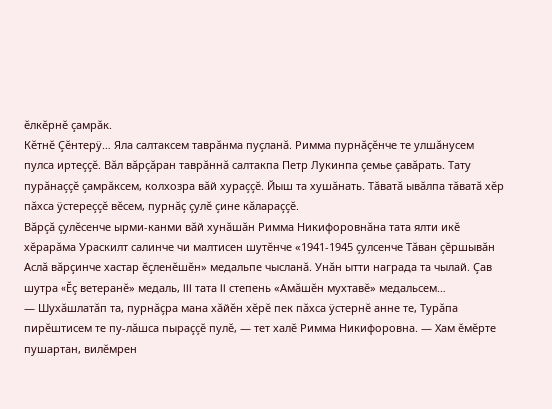ĕлкĕрнĕ çамрăк.
Кĕтнĕ Çĕнтерÿ… Яла салтаксем таврăнма пуçланă. Римма пурнăçĕнче те улшăнусем пулса иртеççĕ. Вăл вăрçăран таврăннă салтакпа Петр Лукинпа çемье çавăрать. Тату пурăнаççĕ çамрăксем, колхозра вăй хураççĕ. Йыш та хушăнать. Тăватă ывăлпа тăватă хĕр пăхса ÿстереççĕ вĕсем, пурнăç çулĕ çине кăлараççĕ.
Вăрçă çулĕсенче ырми-канми вăй хунăшăн Римма Никифоровнăна тата ялти икĕ хĕрарăма Ураскилт салинче чи малтисен шутĕнче «1941-1945 çулсенче Тăван çĕршывăн Аслă вăрçинче хастар ĕçленĕшĕн» медальпе чысланă. Унăн ытти награда та чылай. Çав шутра «Ĕç ветеранĕ» медаль, III тата II степень «Амăшĕн мухтавĕ» медальсем…
— Шухăшлатăп та, пурнăçра мана хăйĕн хĕрĕ пек пăхса ÿстернĕ анне те, Турăпа пирĕштисем те пу-лăшса пыраççĕ пулĕ, — тет халĕ Римма Никифоровна. — Хам ĕмĕрте пушартан, вилĕмрен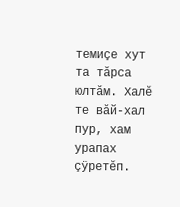темиçе хут та тăрса юлтăм. Халĕ те вăй-хал пур, хам урапах çÿретĕп.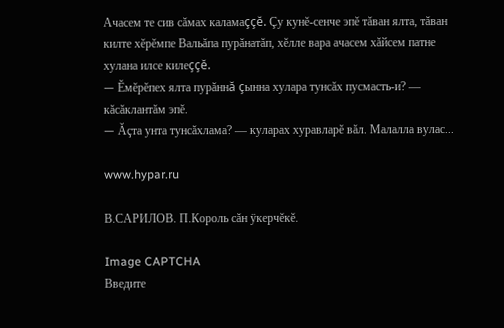Ачасем те сив сăмах каламаççĕ. Çу кунĕ-сенче эпĕ тăван ялта, тăван килте хĕрĕмпе Вальăпа пурăнатăп, хĕлле вара ачасем хăйсем патне хулана илсе килеççĕ.
— Ĕмĕрĕпех ялта пурăннă çынна хулара тунсăх пусмасть-и? — кăсăклантăм эпĕ.
— Ăçта унта тунсăхлама? — куларах хуравларĕ вăл. Малалла вулас...

www.hypar.ru

В.САРИЛОВ. П.Король сăн ÿкерчĕкĕ.

Image CAPTCHA
Введите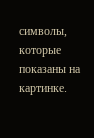символы, которые показаны на картинке.